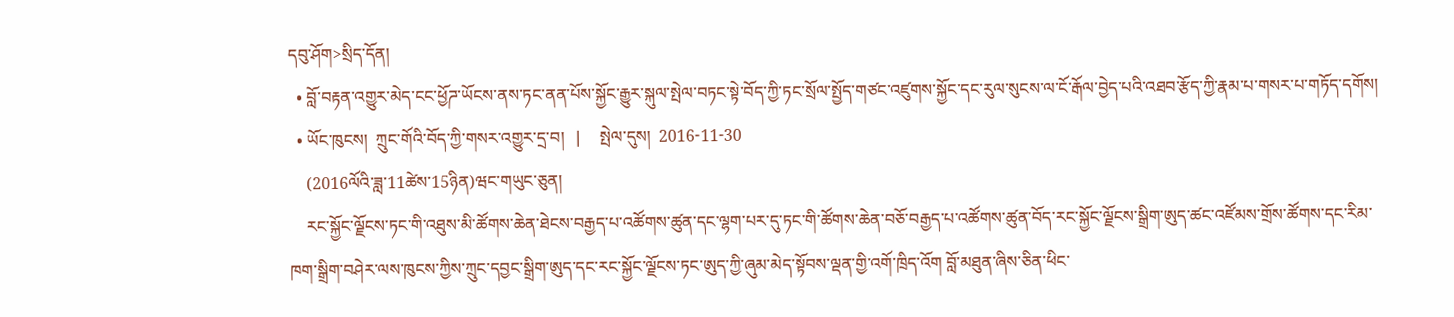དབུ་ཤོག>སྲིད་དོན།
  • བློ་བརྟན་འགྱུར་མེད་ངང་ཕྱོཌ་ཡོངས་ནས་ཏང་ནན་པོས་སྐྱོང་རྒྱུར་སྐུལ་སྤེལ་བཏང་སྟེ་བོད་ཀྱི་ཏང་སྲོལ་སྤྱོད་གཙང་འཛུགས་སྐྱོང་དང་རུལ་སུངས་ལ་ངོ་རྒོལ་བྱེད་པའི་འཐབ་རྩོད་ཀྱི་རྣམ་པ་གསར་པ་གཏོད་དགོས།
  • ཡོང་ཁུངས།  ཀྲུང་གོའི་བོད་ཀྱི་གསར་འགྱུར་དྲ་བ།   |     སྤེལ་དུས།  2016-11-30
    (2016ལོའི་ཟླ་11ཚེས་15ཉིན)ཝང་གཡུང་ཅུན།
    རང་སྐྱོང་ལྗོངས་ཏང་གི་འཐུས་མི་ཚོགས་ཆེན་ཐེངས་བརྒྱད་པ་འཚོགས་ཚུན་དང་ལྷག་པར་དུ་ཏང་གི་ཚོགས་ཆེན་བཅོ་བརྒྱད་པ་འཚོགས་ཚུན་བོད་རང་སྐྱོང་ལྗོངས་སྒྲིག་ཨུད་ཚང་འཛོམས་གྲོས་ཚོགས་དང་རིམ་ཁག་སྒྲིག་བཤེར་ལས་ཁུངས་ཀྱིས་ཀྲུང་དབྱང་སྒྲིག་ཨུད་དང་རང་སྐྱོང་ལྗོངས་ཏང་ཨུད་ཀྱི་ཞུམ་མེད་སྟོབས་ལྡན་གྱི་འགོ་ཁྲིད་འོག བློ་མཐུན་ཞིས་ཅིན་ཕིང་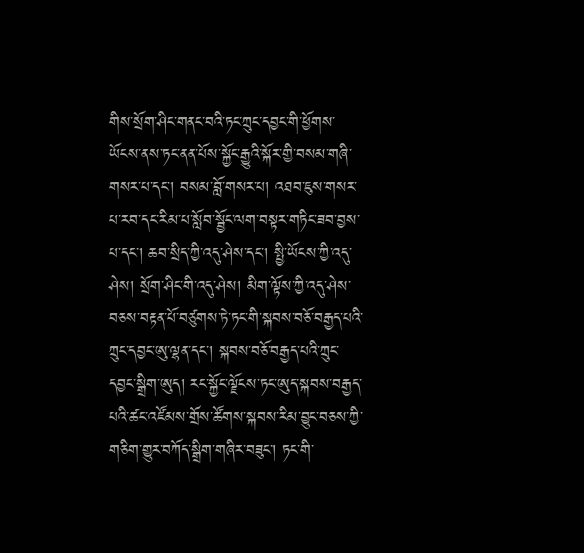གིས་སྲོག་ཤིང་གནང་བའི་ཏང་ཀྲུང་དབྱང་གི་ཕྱོགས་ཡོངས་ནས་ཏང་ནན་པོས་སྐྱོང་རྒྱུའི་སྐོར་གྱི་བསམ་གཞི་གསར་པ་དང་། བསམ་བློ་གསར་པ། འཐབ་ཇུས་གསར་པ་རབ་དང་རིམ་པ་སློབ་སྦྱོང་ལག་བསྟར་གཏིང་ཟབ་བྱས་པ་དང་། ཆབ་སྲིད་ཀྱི་འདུ་ཤེས་དང་། སྤྱི་ཡོངས་ཀྱི་འདུ་ཤེས། སྲོག་ཤིང་གི་འདུ་ཤེས། མིག་ལྟོས་ཀྱི་འདུ་ཤེས་བཅས་བརྟན་པོ་བཙུགས་ཏེ་ཏང་གི་སྐབས་བཅོ་བརྒྱད་པའི་ཀྲུང་དབྱང་ཨུ་ལྷན་དང་། སྐབས་བཅོ་བརྒྱད་པའི་ཀྲུང་དབྱང་སྒྲིག་ཨུད། རང་སྐྱོང་ལྗོངས་ཏང་ཨུད་སྐབས་བརྒྱད་པའི་ཚང་འཛོམས་གྲོས་ཚོགས་སྐབས་རིམ་བྱུང་བཅས་ཀྱི་གཅིག་གྱུར་བཀོད་སྒྲིག་གཞིར་བཟུང་། ཏང་གི་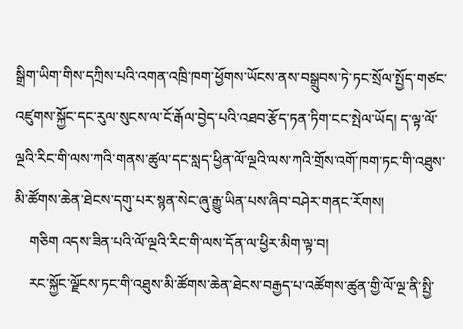སྒྲིག་ཡིག་གིས་དཀྲིས་པའི་འགན་འཁྲི་ཁག་ཕྱོགས་ཡོངས་ནས་བསྒྲུབས་ཏེ་ཏང་སྲོལ་སྤྱོད་གཙང་འཛུགས་སྐྱོང་དང་རུལ་སུངས་ལ་ངོ་རྒོལ་བྱེད་པའི་འཐབ་རྩོད་ཏན་ཏིག་ངང་སྤེལ་ཡོད། ད་ལྟ་ལོ་ལྔའི་རིང་གི་ལས་ཀའི་གནས་ཚུལ་དང་སླད་ཕྱིན་ལོ་ལྔའི་ལས་ཀའི་གྲོས་འགོ་ཁག་ཏང་གི་འཐུས་མི་ཚོགས་ཆེན་ཐེངས་དགུ་པར་སྙན་སེང་ཞུ་རྒྱུ་ཡིན་པས་ཞིབ་བཤེར་གནང་རོགས།
    གཅིག འདས་ཟིན་པའི་ལོ་ལྔའི་རིང་གི་ལས་དོན་ལ་ཕྱིར་མིག་ལྟ་བ།
    རང་སྐྱོང་ལྗོངས་ཏང་གི་འཐུས་མི་ཚོགས་ཆེན་ཐེངས་བརྒྱད་པ་འཚོགས་ཚུན་གྱི་ལོ་ལྔ་ནི་སྤྱི་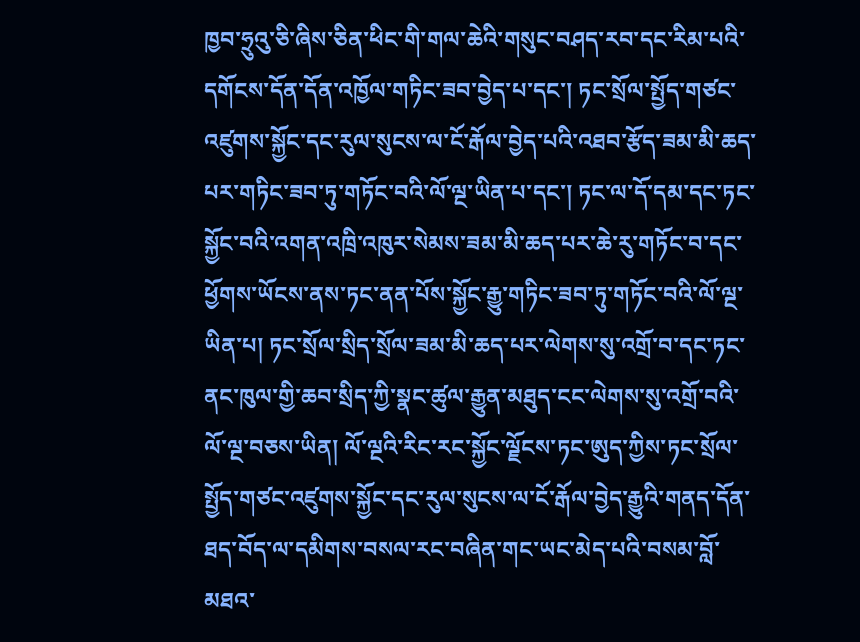ཁྱབ་ཧྲུའུ་ཅི་ཞིས་ཅིན་ཕིང་གི་གལ་ཆེའི་གསུང་བཤད་རབ་དང་རིམ་པའི་དགོངས་དོན་དོན་འཁྱོལ་གཏིང་ཟབ་བྱེད་པ་དང་། ཏང་སྲོལ་སྤྱོད་གཙང་འཛུགས་སྐྱོང་དང་རུལ་སུངས་ལ་ངོ་རྒོལ་བྱེད་པའི་འཐབ་རྩོད་ཟམ་མི་ཆད་པར་གཏིང་ཟབ་ཏུ་གཏོང་བའི་ལོ་ལྔ་ཡིན་པ་དང་། ཏང་ལ་དོ་དམ་དང་ཏང་སྐྱོང་བའི་འགན་འཁྲི་འཁུར་སེམས་ཟམ་མི་ཆད་པར་ཆེ་རུ་གཏོང་བ་དང་ཕྱོགས་ཡོངས་ནས་ཏང་ནན་པོས་སྐྱོང་རྒྱུ་གཏིང་ཟབ་ཏུ་གཏོང་བའི་ལོ་ལྔ་ཡིན་པ། ཏང་སྲོལ་སྲིད་སྲོལ་ཟམ་མི་ཆད་པར་ལེགས་སུ་འགྲོ་བ་དང་ཏང་ནང་ཁུལ་གྱི་ཆབ་སྲིད་ཀྱི་སྣང་ཚུལ་རྒྱུན་མཐུད་ངང་ལེགས་སུ་འགྲོ་བའི་ལོ་ལྔ་བཅས་ཡིན། ལོ་ལྔའི་རིང་རང་སྐྱོང་ལྗོངས་ཏང་ཨུད་ཀྱིས་ཏང་སྲོལ་སྤྱོད་གཙང་འཛུགས་སྐྱོང་དང་རུལ་སུངས་ལ་ངོ་རྒོལ་བྱེད་རྒྱུའི་གནད་དོན་ཐད་བོད་ལ་དམིགས་བསལ་རང་བཞིན་གང་ཡང་མེད་པའི་བསམ་བློ་མཐའ་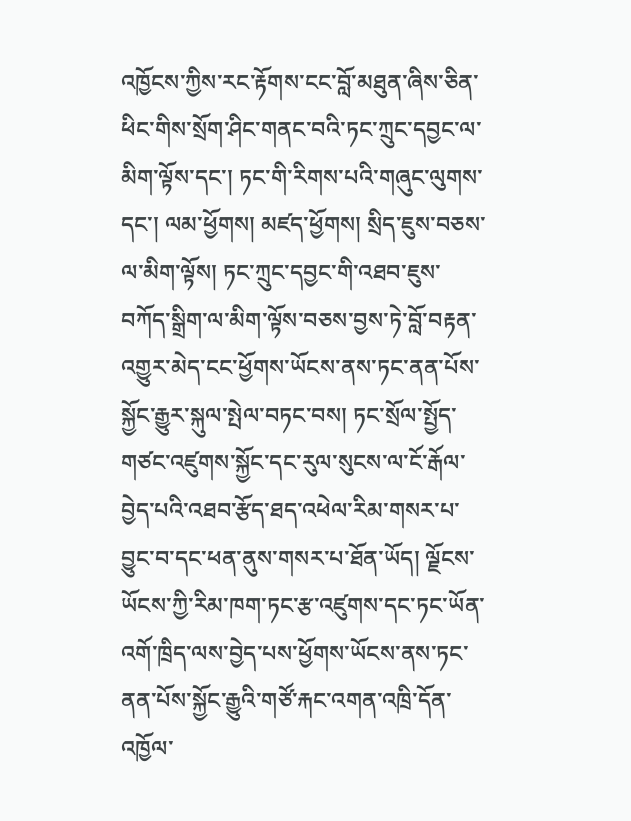འཁྱོངས་ཀྱིས་རང་རྟོགས་ངང་བློ་མཐུན་ཞིས་ཅིན་ཕིང་གིས་སྲོག་ཤིང་གནང་བའི་ཏང་ཀྲུང་དབྱང་ལ་མིག་ལྟོས་དང་། ཏང་གི་རིགས་པའི་གཞུང་ལུགས་དང་། ལམ་ཕྱོགས། མཛད་ཕྱོགས། སྲིད་ཇུས་བཅས་ལ་མིག་ལྟོས། ཏང་ཀྲུང་དབྱང་གི་འཐབ་ཇུས་བཀོད་སྒྲིག་ལ་མིག་ལྟོས་བཅས་བྱས་ཏེ་བློ་བརྟན་འགྱུར་མེད་ངང་ཕྱོགས་ཡོངས་ནས་ཏང་ནན་པོས་སྐྱོང་རྒྱུར་སྐུལ་སྤེལ་བཏང་བས། ཏང་སྲོལ་སྤྱོད་གཙང་འཛུགས་སྐྱོང་དང་རུལ་སུངས་ལ་ངོ་རྒོལ་བྱེད་པའི་འཐབ་རྩོད་ཐད་འཕེལ་རིམ་གསར་པ་བྱུང་བ་དང་ཕན་ནུས་གསར་པ་ཐོན་ཡོད། ལྗོངས་ཡོངས་ཀྱི་རིམ་ཁག་ཏང་རྩ་འཛུགས་དང་ཏང་ཡོན་འགོ་ཁྲིད་ལས་བྱེད་པས་ཕྱོགས་ཡོངས་ནས་ཏང་ནན་པོས་སྐྱོང་རྒྱུའི་གཙོ་རྐང་འགན་འཁྲི་དོན་འཁྱོལ་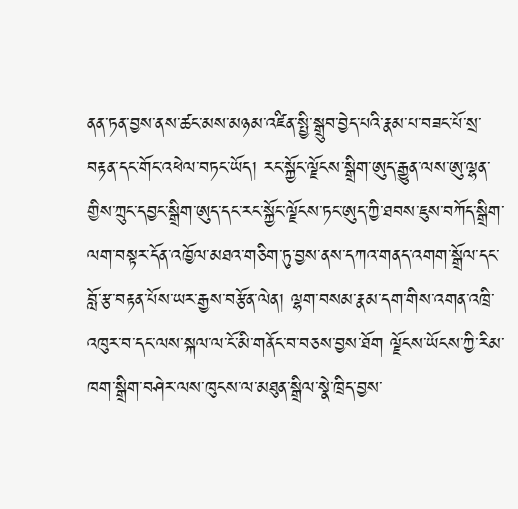ནན་ཏན་བྱས་ནས་ཚང་མས་མཉམ་འཛིན་སྤྱི་སྒྲུབ་བྱེད་པའི་རྣམ་པ་བཟང་པོ་སྲ་བརྟན་དང་གོང་འཕེལ་བཏང་ཡོད། རང་སྐྱོང་ལྗོངས་སྒྲིག་ཨུད་རྒྱུན་ལས་ཨུ་ལྷན་གྱིས་ཀྲུང་དབྱང་སྒྲིག་ཨུད་དང་རང་སྐྱོང་ལྗོངས་ཏང་ཨུད་ཀྱི་ཐབས་ཇུས་བཀོད་སྒྲིག་ལག་བསྟར་དོན་འཁྱོལ་མཐའ་གཅིག་ཏུ་བྱས་ནས་དཀའ་གནད་འགག་སྒྲོལ་དང་བློ་རྩ་བརྟན་པོས་ཡར་རྒྱས་བརྩོན་ལེན། ལྷག་བསམ་རྣམ་དག་གིས་འགན་འཁྲི་འཁུར་བ་དང་ལས་སྐལ་ལ་ངོ་མི་གནོང་བ་བཅས་བྱས་ཐོག ལྗོངས་ཡོངས་ཀྱི་རིམ་ཁག་སྒྲིག་བཤེར་ལས་ཁུངས་ལ་མཐུན་སྒྲིལ་སྣེ་ཁྲིད་བྱས་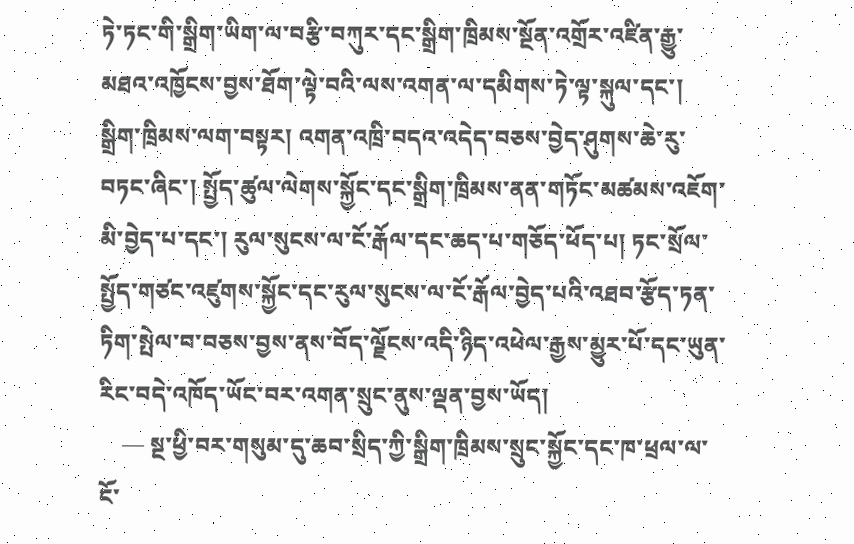ཏེ་ཏང་གི་སྒྲིག་ཡིག་ལ་བརྩི་བཀུར་དང་སྒྲིག་ཁྲིམས་སྔོན་འགྲོར་འཛིན་རྒྱུ་མཐའ་འཁྱོངས་བྱས་ཐོག་ལྟེ་བའི་ལས་འགན་ལ་དམིགས་ཏེ་ལྟ་སྐུལ་དང་། སྒྲིག་ཁྲིམས་ལག་བསྟར། འགན་འཁྲི་བདའ་འདེད་བཅས་བྱེད་ཤུགས་ཆེ་རུ་བཏང་ཞིང་། སྤྱོད་ཚུལ་ལེགས་སྐྱོང་དང་སྒྲིག་ཁྲིམས་ནན་གཏོང་མཚམས་འཇོག་མི་བྱེད་པ་དང་། རུལ་སུངས་ལ་ངོ་རྒོལ་དང་ཆད་པ་གཅོད་ཕོད་པ། ཏང་སྲོལ་སྤྱོད་གཙང་འཛུགས་སྐྱོང་དང་རུལ་སུངས་ལ་ངོ་རྒོལ་བྱེད་པའི་འཐབ་རྩོད་ཏན་ཏིག་སྤེལ་བ་བཅས་བྱས་ནས་བོད་ལྗོངས་འདི་ཉིད་འཕེལ་རྒྱས་མྱུར་པོ་དང་ཡུན་རིང་བདེ་འཁོད་ཡོང་བར་འགན་སྲུང་ནུས་ལྡན་བྱས་ཡོད།
    — སྔ་ཕྱི་བར་གསུམ་དུ་ཆབ་སྲིད་ཀྱི་སྒྲིག་ཁྲིམས་སྲུང་སྐྱོང་དང་ཁ་ཕྲལ་ལ་ངོ་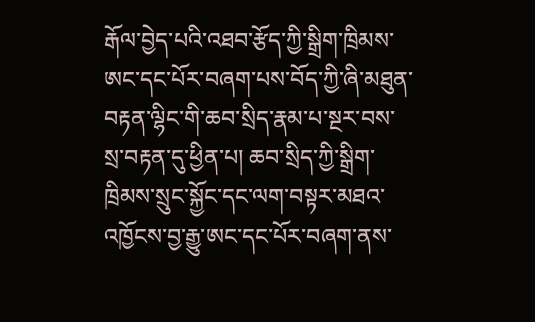རྒོལ་བྱེད་པའི་འཐབ་རྩོད་ཀྱི་སྒྲིག་ཁྲིམས་ཨང་དང་པོར་བཞག་པས་བོད་ཀྱི་ཞི་མཐུན་བརྟན་ལྷིང་གི་ཆབ་སྲིད་རྣམ་པ་སྔར་བས་སྲ་བརྟན་དུ་ཕྱིན་པ། ཆབ་སྲིད་ཀྱི་སྒྲིག་ཁྲིམས་སྲུང་སྐྱོང་དང་ལག་བསྟར་མཐའ་འཁྱོངས་བྱ་རྒྱུ་ཨང་དང་པོར་བཞག་ནས་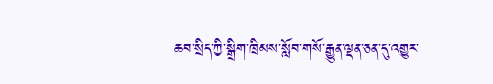ཆབ་སྲིད་ཀྱི་སྒྲིག་ཁྲིམས་སློབ་གསོ་རྒྱུན་ལྡན་ཅན་དུ་འགྱུར་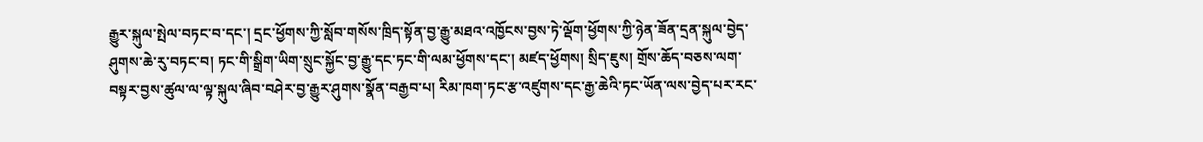རྒྱུར་སྐུལ་སྤེལ་བཏང་བ་དང་། དྲང་ཕྱོགས་ཀྱི་སློབ་གསོས་ཁྲིད་སྟོན་བྱ་རྒྱུ་མཐའ་འཁྱོངས་བྱས་ཏེ་ལྡོག་ཕྱོགས་ཀྱི་ཉེན་ཟོན་དྲན་སྐུལ་བྱེད་ཤུགས་ཆེ་རུ་བཏང་བ། ཏང་གི་སྒྲིག་ཡིག་སྲུང་སྐྱོང་བྱ་རྒྱུ་དང་ཏང་གི་ལམ་ཕྱོགས་དང་། མཛད་ཕྱོགས། སྲིད་ཇུས། གྲོས་ཆོད་བཅས་ལག་བསྟར་བྱས་ཚུལ་ལ་ལྟ་སྐུལ་ཞིབ་བཤེར་བྱ་རྒྱུར་ཤུགས་སྣོན་བརྒྱབ་པ། རིམ་ཁག་ཏང་རྩ་འཛུགས་དང་རྒྱ་ཆེའི་ཏང་ཡོན་ལས་བྱེད་པར་རང་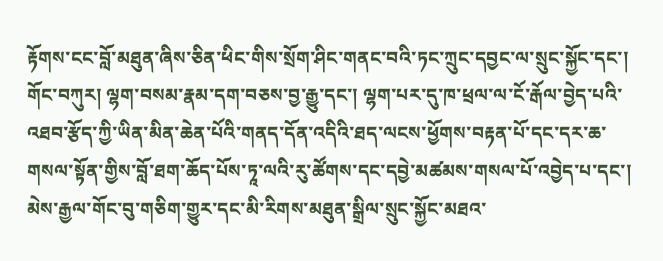རྟོགས་ངང་བློ་མཐུན་ཞིས་ཅིན་ཕིང་གིས་སྲོག་ཤིང་གནང་བའི་ཏང་ཀྲུང་དབྱང་ལ་སྲུང་སྐྱོང་དང་། གོང་བཀུར། ལྷག་བསམ་རྣམ་དག་བཅས་བྱ་རྒྱུ་དང་། ལྷག་པར་དུ་ཁ་ཕྲལ་ལ་ངོ་རྒོལ་བྱེད་པའི་འཐབ་རྩོད་ཀྱི་ཡིན་མིན་ཆེན་པོའི་གནད་དོན་འདིའི་ཐད་ལངས་ཕྱོགས་བརྟན་པོ་དང་དར་ཆ་གསལ་སྟོན་གྱིས་བློ་ཐག་ཆོད་པོས་ཏཱ་ལའི་རུ་ཚོགས་དང་དབྱེ་མཚམས་གསལ་པོ་འབྱེད་པ་དང་། མེས་རྒྱལ་གོང་བུ་གཅིག་གྱུར་དང་མི་རིགས་མཐུན་སྒྲིལ་སྲུང་སྐྱོང་མཐའ་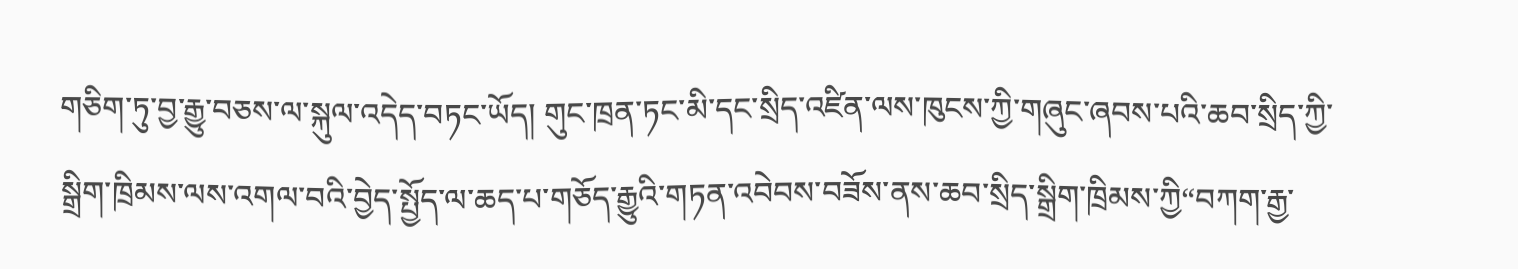གཅིག་ཏུ་བྱ་རྒྱུ་བཅས་ལ་སྐུལ་འདེད་བཏང་ཡོད། གུང་ཁྲན་ཏང་མི་དང་སྲིད་འཛིན་ལས་ཁུངས་ཀྱི་གཞུང་ཞབས་པའི་ཆབ་སྲིད་ཀྱི་སྒྲིག་ཁྲིམས་ལས་འགལ་བའི་བྱེད་སྤྱོད་ལ་ཆད་པ་གཅོད་རྒྱུའི་གཏན་འབེབས་བཟོས་ནས་ཆབ་སྲིད་སྒྲིག་ཁྲིམས་ཀྱི“བཀག་རྒྱ་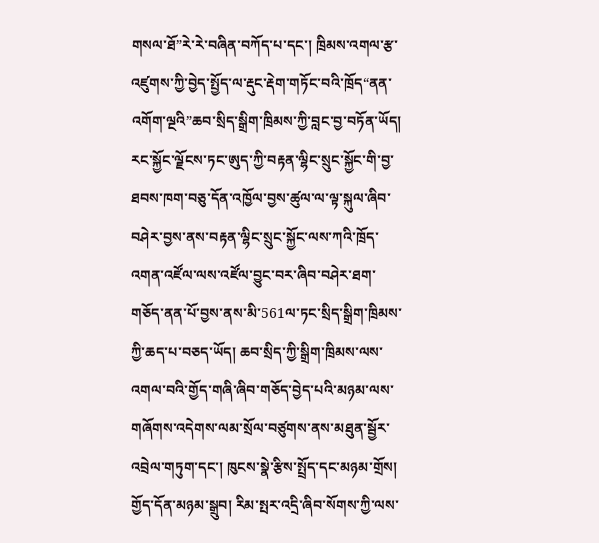གསལ་ཐོ”རེ་རེ་བཞིན་བཀོད་པ་དང་། ཁྲིམས་འགལ་རྩ་འཛུགས་ཀྱི་བྱེད་སྤྱོད་ལ་རྡུང་རྡེག་གཏོང་བའི་ཁྲོད“ནན་འགོག་ལྔའི”ཆབ་སྲིད་སྒྲིག་ཁྲིམས་ཀྱི་བླང་བྱ་བཏོན་ཡོད། རང་སྐྱོང་ལྗོངས་ཏང་ཨུད་ཀྱི་བརྟན་ལྷིང་སྲུང་སྐྱོང་གི་བྱ་ཐབས་ཁག་བཅུ་དོན་འཁྱོལ་བྱས་ཚུལ་ལ་ལྟ་སྐུལ་ཞིབ་བཤེར་བྱས་ནས་བརྟན་ལྷིང་སྲུང་སྐྱོང་ལས་ཀའི་ཁྲོད་འགན་འཛོལ་ལས་འཛོལ་བྱུང་བར་ཞིབ་བཤེར་ཐག་གཅོད་ནན་པོ་བྱས་ནས་མི་561ལ་ཏང་སྲིད་སྒྲིག་ཁྲིམས་ཀྱི་ཆད་པ་བཅད་ཡོད། ཆབ་སྲིད་ཀྱི་སྒྲིག་ཁྲིམས་ལས་འགལ་བའི་གྱོད་གཞི་ཞིབ་གཅོད་བྱེད་པའི་མཉམ་ལས་གཞོགས་འདེགས་ལམ་སྲོལ་བཙུགས་ནས་མཐུན་སྦྱོར་འབྲེལ་གཏུག་དང་། ཁུངས་སྣེ་རྩིས་སྤྲོད་དང་མཉམ་གྲོས། གྱོད་དོན་མཉམ་སྒྲུབ། རིམ་སྤར་འདྲི་ཞིབ་སོགས་ཀྱི་ལས་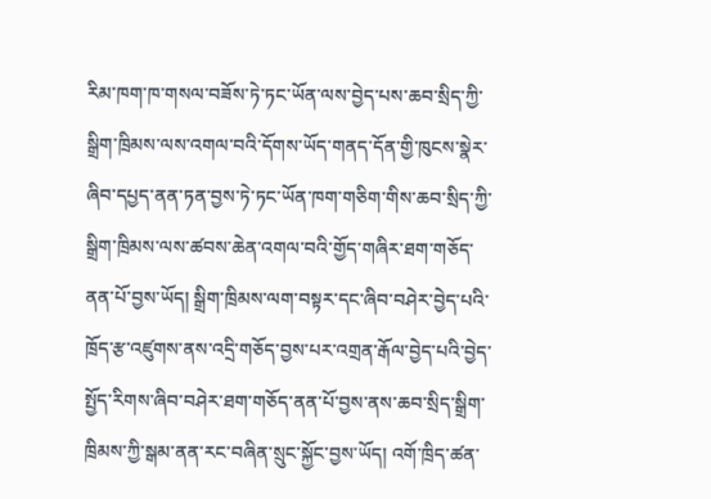རིམ་ཁག་ཁ་གསལ་བཟོས་ཏེ་ཏང་ཡོན་ལས་བྱེད་པས་ཆབ་སྲིད་ཀྱི་སྒྲིག་ཁྲིམས་ལས་འགལ་བའི་དོགས་ཡོད་གནད་དོན་གྱི་ཁུངས་སྣེར་ཞིབ་དཔྱད་ནན་ཏན་བྱས་ཏེ་ཏང་ཡོན་ཁག་གཅིག་གིས་ཆབ་སྲིད་ཀྱི་སྒྲིག་ཁྲིམས་ལས་ཚབས་ཆེན་འགལ་བའི་གྱོད་གཞིར་ཐག་གཅོད་ནན་པོ་བྱས་ཡོད། སྒྲིག་ཁྲིམས་ལག་བསྟར་དང་ཞིབ་བཤེར་བྱེད་པའི་ཁྲོད་རྩ་འཛུགས་ནས་འདྲི་གཅོད་བྱས་པར་འགྲན་རྒོལ་བྱེད་པའི་བྱེད་སྤྱོད་རིགས་ཞིབ་བཤེར་ཐག་གཅོད་ནན་པོ་བྱས་ནས་ཆབ་སྲིད་སྒྲིག་ཁྲིམས་ཀྱི་སྒམ་ནན་རང་བཞིན་སྲུང་སྐྱོང་བྱས་ཡོད། འགོ་ཁྲིད་ཚན་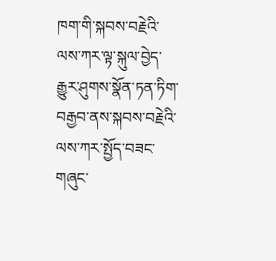ཁག་གི་སྐབས་བརྗེའི་ལས་ཀར་ལྟ་སྐུལ་བྱེད་རྒྱུར་ཤུགས་སྣོན་ཏན་ཏིག་བརྒྱབ་ནས་སྐབས་བརྗེའི་ལས་ཀར་སྤྱོད་བཟང་གཞུང་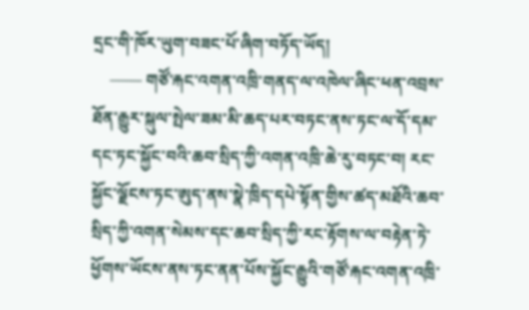དྲང་གི་ཁོར་ཡུག་བཟང་པོ་ཞིག་བཏོད་ཡོད།
    —— གཙོ་རྐང་འགན་འཁྲི་གནད་ལ་འཁེལ་ཞིང་ཕན་འབྲས་ཐོན་རྒྱུར་སྐུལ་སྤེལ་ཟམ་མི་ཆད་པར་བཏང་ནས་ཏང་ལ་དོ་དམ་དང་ཏང་སྐྱོང་བའི་ཆབ་སྲིད་ཀྱི་འགན་འཁྲི་ཆེ་རུ་བཏང་བ། རང་སྐྱོང་ལྗོངས་ཏང་ཨུད་ནས་སྣེ་ཁྲིད་དཔེ་སྟོན་གྱིས་ཚད་མཐོའི་ཆབ་སྲིད་ཀྱི་འགན་སེམས་དང་ཆབ་སྲིད་ཀྱི་རང་རྟོགས་ལ་བརྟེན་ཏེ་ཕྱོགས་ཡོངས་ནས་ཏང་ནན་པོས་སྐྱོང་རྒྱུའི་གཙོ་རྐང་འགན་འཁྲི་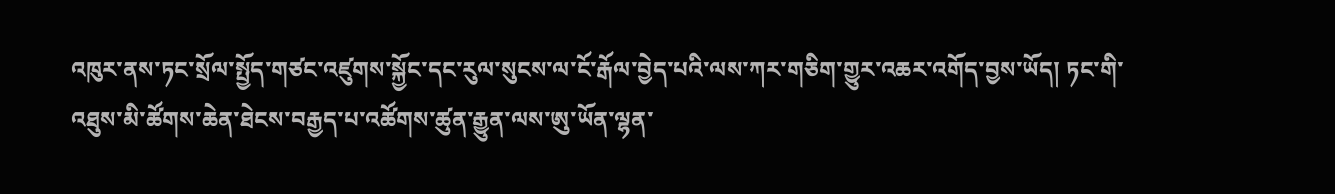འཁུར་ནས་ཏང་སྲོལ་སྤྱོད་གཙང་འཛུགས་སྐྱོང་དང་རུལ་སུངས་ལ་ངོ་རྒོལ་བྱེད་པའི་ལས་ཀར་གཅིག་གྱུར་འཆར་འགོད་བྱས་ཡོད། ཏང་གི་འཐུས་མི་ཚོགས་ཆེན་ཐེངས་བརྒྱད་པ་འཚོགས་ཚུན་རྒྱུན་ལས་ཨུ་ཡོན་ལྷན་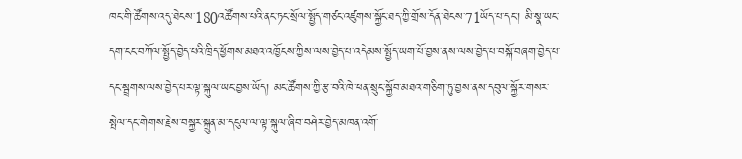ཁང་གི་ཚོགས་འདུ་ཐེངས་180འཚོགས་པའི་ནང་ཏང་སྲོལ་སྤྱོད་གཙང་འཛུགས་སྐྱོང་ཐད་ཀྱི་གྲོས་དོན་ཐེངས་71ཡོད་པ་དང་། མི་སྣ་ཡང་དག་ངང་བཀོལ་སྤྱོད་བྱེད་པའི་ཁྲིད་ཕྱོགས་མཐའ་འཁྱོངས་ཀྱིས་ལས་བྱེད་པ་འདེམས་སྤྱོད་ཡག་པོ་བྱས་ནས་ལས་བྱེད་པ་བསྐོ་བཞག་བྱེད་པ་དང་སྦྲགས་ལས་བྱེད་པར་ལྟ་སྐུལ་ཡང་བྱས་ཡོད། མང་ཚོགས་ཀྱི་རྩ་བའི་ཁེ་ཕན་སྲུང་སྐྱོབ་མཐའ་གཅིག་ཏུ་བྱས་ནས་དབུལ་སྐྱོར་གསར་སྤེལ་དང་གེགས་རྗེས་བསྐྱར་སྐྲུན་མ་དངུལ་ལ་ལྟ་སྐུལ་ཞིབ་བཤེར་བྱེད་མཁན་འགོ་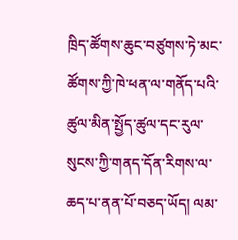ཁྲིད་ཚོགས་ཆུང་བཙུགས་ཏེ་མང་ཚོགས་ཀྱི་ཁེ་ཕན་ལ་གནོད་པའི་ཚུལ་མིན་སྤྱོད་ཚུལ་དང་རུལ་སུངས་ཀྱི་གནད་དོན་རིགས་ལ་ཆད་པ་ནན་པོ་བཅད་ཡོད། ལམ་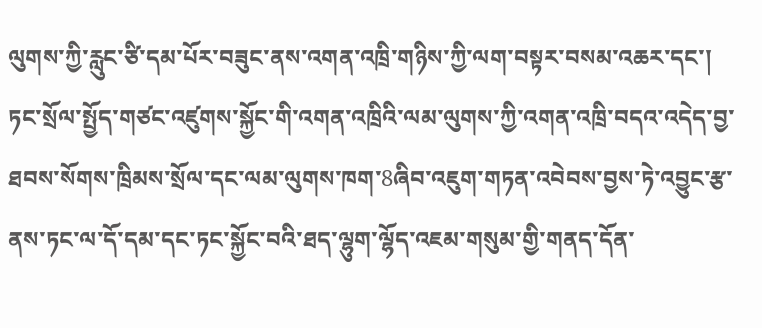ལུགས་ཀྱི་རླུང་ཙི་དམ་པོར་བཟུང་ནས་འགན་འཁྲི་གཉིས་ཀྱི་ལག་བསྟར་བསམ་འཆར་དང་། ཏང་སྲོལ་སྤྱོད་གཙང་འཛུགས་སྐྱོང་གི་འགན་འཁྲིའི་ལམ་ལུགས་ཀྱི་འགན་འཁྲི་བདའ་འདེད་བྱ་ཐབས་སོགས་ཁྲིམས་སྲོལ་དང་ལམ་ལུགས་ཁག་8ཞིབ་འཇུག་གཏན་འབེབས་བྱས་ཏེ་འབྱུང་རྩ་ནས་ཏང་ལ་དོ་དམ་དང་ཏང་སྐྱོང་བའི་ཐད་ལྷུག་ལྷོད་འཇམ་གསུམ་གྱི་གནད་དོན་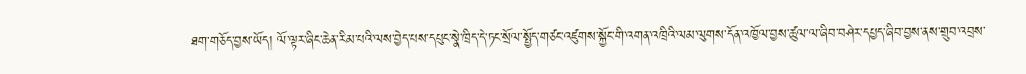ཐག་གཅོད་བྱས་ཡོད། ལོ་ལྟར་ཞིང་ཆེན་རིམ་པའི་ལས་བྱེད་པས་དཔུང་སྣེ་ཁྲིད་དེ་ཏང་སྲོལ་སྤྱོད་གཙང་འཛུགས་སྐྱོང་གི་འགན་འཁྲིའི་ལམ་ལུགས་དོན་འཁྱོལ་བྱས་ཚུལ་ལ་ཞིབ་བཤེར་དཔྱད་ཞིབ་བྱས་ནས་གྲུབ་འབྲས་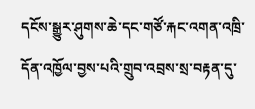དངོས་སྒྱུར་ཤུགས་ཆེ་དང་གཙོ་རྐང་འགན་འཁྲི་དོན་འཁྱོལ་བྱས་པའི་གྲུབ་འབྲས་སྲ་བརྟན་དུ་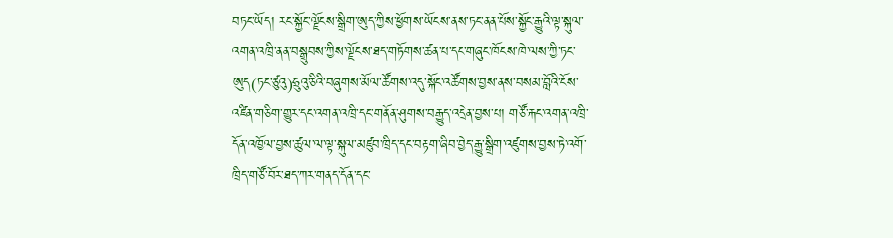བཏང་ཡོད། རང་སྐྱོང་ལྗོངས་སྒྲིག་ཨུད་ཀྱིས་ཕྱོགས་ཡོངས་ནས་ཏང་ནན་པོས་སྐྱོང་རྒྱུའི་ལྟ་སྐུལ་འགན་འཁྲི་ནན་བསྒྲུབས་ཀྱིས་ལྗོངས་ཐད་གཏོགས་ཚན་པ་དང་གཞུང་ཁོངས་ཁེ་ལས་ཀྱི་ཏང་ཨུད(ཏང་ཙུའུ)ཧྲུའུ་ཅིའི་བཞུགས་མོལ་ཚོགས་འདུ་སྐོང་འཚོགས་བྱས་ནས་བསམ་བློའི་ངོས་འཛིན་གཅིག་གྱུར་དང་འགན་འཁྲི་དང་གནོན་ཤུགས་བརྒྱུད་འདྲེན་བྱས་པ། གཙོ་རྐང་འགན་འཁྲི་དོན་འཁྱོལ་བྱས་ཚུལ་ལ་ལྟ་སྐུལ་མཛུབ་ཁྲིད་དང་བརྟག་ཞིབ་བྱེད་རྒྱུ་སྒྲིག་འཛུགས་བྱས་ཏེ་འགོ་ཁྲིད་གཙོ་བོར་ཐད་ཀར་གནད་དོན་དང་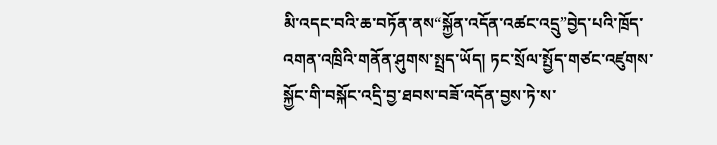མི་འདང་བའི་ཆ་བཏོན་ནས“སྐྱོན་འདོན་འཚང་འདྲུ”བྱེད་པའི་ཁྲོད་འགན་འཁྲིའི་གནོན་ཤུགས་སྤྲད་ཡོད། ཏང་སྲོལ་སྤྱོད་གཙང་འཛུགས་སྐྱོང་གི་བསྐོང་འདྲི་བྱ་ཐབས་བཟོ་འདོན་བྱས་ཏེ་ས་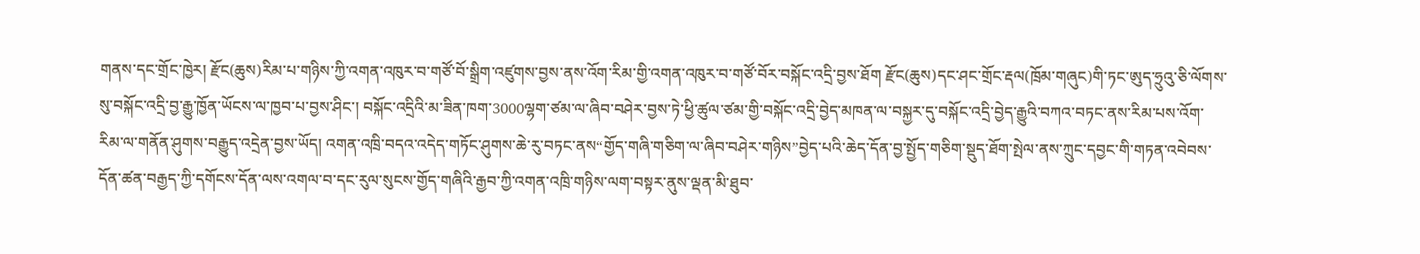གནས་དང་གྲོང་ཁྱེར། རྫོང(ཆུས)རིམ་པ་གཉིས་ཀྱི་འགན་འཁུར་བ་གཙོ་བོ་སྒྲིག་འཛུགས་བྱས་ནས་འོག་རིམ་གྱི་འགན་འཁུར་བ་གཙོ་བོར་བསྐོང་འདྲི་བྱས་ཐོག རྫོང(ཆུས)དང་ཤང་གྲོང་རྡལ(ཁྲོམ་གཞུང)གི་ཏང་ཨུད་ཧྲུའུ་ཅི་ལོགས་སུ་བསྐོང་འདྲི་བྱ་རྒྱུ་ཁྱོན་ཡོངས་ལ་ཁྱབ་པ་བྱས་ཤིང་། བསྐོང་འདྲིའི་མ་ཟིན་ཁག་3000ལྷག་ཙམ་ལ་ཞིབ་བཤེར་བྱས་ཏེ་ཕྱི་ཚུལ་ཙམ་གྱི་བསྐོང་འདྲི་བྱེད་མཁན་ལ་བསྐྱར་དུ་བསྐོང་འདྲི་བྱེད་རྒྱུའི་བཀའ་བཏང་ནས་རིམ་པས་འོག་རིམ་ལ་གནོན་ཤུགས་བརྒྱུད་འདྲེན་བྱས་ཡོད། འགན་འཁྲི་བདའ་འདེད་གཏོང་ཤུགས་ཆེ་རུ་བཏང་ནས“གྱོད་གཞི་གཅིག་ལ་ཞིབ་བཤེར་གཉིས”བྱེད་པའི་ཆེད་དོན་བྱ་སྤྱོད་གཅིག་སྡུད་ཐོག་སྤེལ་ནས་ཀྲུང་དབྱང་གི་གཏན་འབེབས་དོན་ཚན་བརྒྱད་ཀྱི་དགོངས་དོན་ལས་འགལ་བ་དང་རུལ་སུངས་གྱོད་གཞིའི་རྒྱབ་ཀྱི་འགན་འཁྲི་གཉིས་ལག་བསྟར་ནུས་ལྡན་མི་ཐུབ་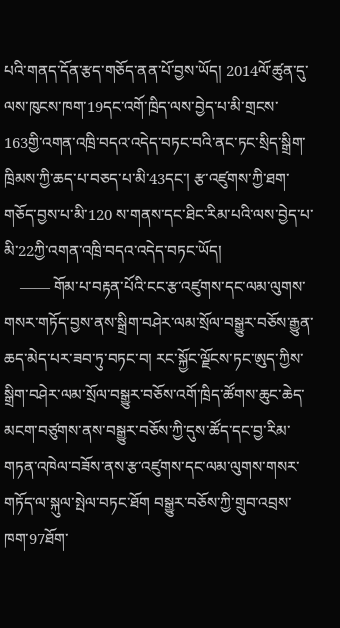པའི་གནད་དོན་རྩད་གཅོད་ནན་པོ་བྱས་ཡོད། 2014ལོ་ཚུན་དུ་ལས་ཁུངས་ཁག་19དང་འགོ་ཁྲིད་ལས་བྱེད་པ་མི་གྲངས་163གྱི་འགན་འཁྲི་བདའ་འདེད་བཏང་བའི་ནང་ཏང་སྲིད་སྒྲིག་ཁྲིམས་ཀྱི་ཆད་པ་བཅད་པ་མི་43དང་། རྩ་འཛུགས་ཀྱི་ཐག་གཅོད་བྱས་པ་མི་120 ས་གནས་དང་ཐིང་རིམ་པའི་ལས་བྱེད་པ་མི་22ཀྱི་འགན་འཁྲི་བདའ་འདེད་བཏང་ཡོད།
    —— གོམ་པ་བརྟན་པོའི་ངང་རྩ་འཛུགས་དང་ལམ་ལུགས་གསར་གཏོད་བྱས་ནས་སྒྲིག་བཤེར་ལམ་སྲོལ་བསྒྱུར་བཅོས་རྒྱུན་ཆད་མེད་པར་ཟབ་ཏུ་བཏང་བ། རང་སྐྱོང་ལྗོངས་ཏང་ཨུད་ཀྱིས་སྒྲིག་བཤེར་ལམ་སྲོལ་བསྒྱུར་བཅོས་འགོ་ཁྲིད་ཚོགས་ཆུང་ཆེད་མངག་བཙུགས་ནས་བསྒྱུར་བཅོས་ཀྱི་དུས་ཚོད་དང་བྱ་རིམ་གཏན་འཁེལ་བཟོས་ནས་རྩ་འཛུགས་དང་ལམ་ལུགས་གསར་གཏོད་ལ་སྐུལ་སྤེལ་བཏང་ཐོག བསྒྱུར་བཅོས་ཀྱི་གྲུབ་འབྲས་ཁག་97ཐོག་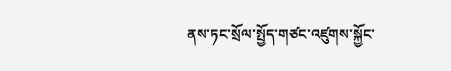ནས་ཏང་སྲོལ་སྤྱོད་གཙང་འཛུགས་སྐྱོང་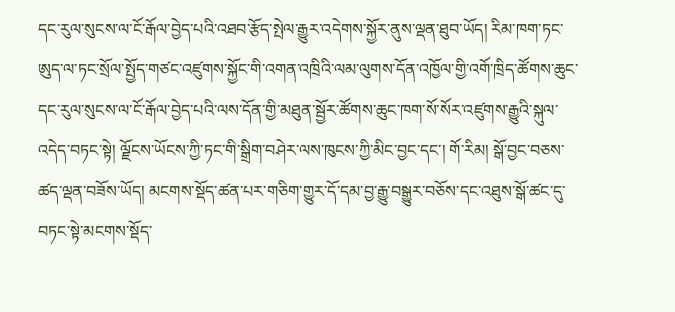དང་རུལ་སུངས་ལ་ངོ་རྒོལ་བྱེད་པའི་འཐབ་རྩོད་སྤེལ་རྒྱུར་འདེགས་སྐྱོར་ནུས་ལྡན་ཐུབ་ཡོད། རིམ་ཁག་ཏང་ཨུད་ལ་ཏང་སྲོལ་སྤྱོད་གཙང་འཛུགས་སྐྱོང་གི་འགན་འཁྲིའི་ལམ་ལུགས་དོན་འཁྱོལ་གྱི་འགོ་ཁྲིད་ཚོགས་ཆུང་དང་རུལ་སུངས་ལ་ངོ་རྒོལ་བྱེད་པའི་ལས་དོན་གྱི་མཐུན་སྦྱོར་ཚོགས་ཆུང་ཁག་སོ་སོར་འཛུགས་རྒྱུའི་སྐུལ་འདེད་བཏང་སྟེ། ལྗོངས་ཡོངས་ཀྱི་ཏང་གི་སྒྲིག་བཤེར་ལས་ཁུངས་ཀྱི་མིང་བྱང་དང་། གོ་རིམ། སྒོ་བྱང་བཅས་ཚད་ལྡན་བཟོས་ཡོད། མངགས་སྡོད་ཚན་པར་གཅིག་གྱུར་དོ་དམ་བྱ་རྒྱུ་བསྒྱུར་བཅོས་དང་འཐུས་སྒོ་ཚང་དུ་བཏང་སྟེ་མངགས་སྡོད་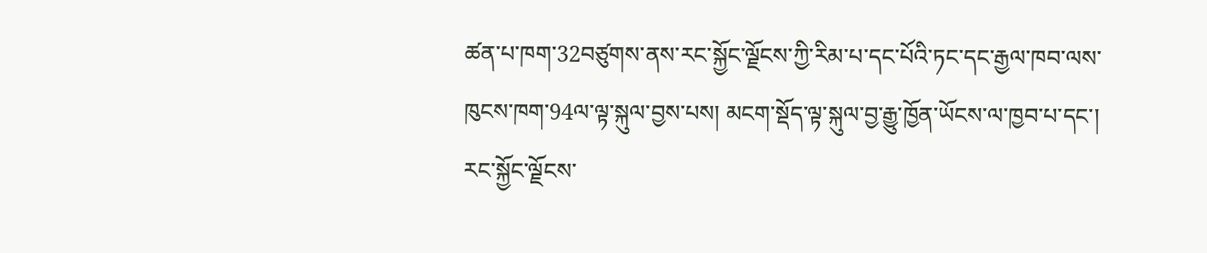ཚན་པ་ཁག་32བཙུགས་ནས་རང་སྐྱོང་ལྗོངས་ཀྱི་རིམ་པ་དང་པོའི་ཏང་དང་རྒྱལ་ཁབ་ལས་ཁུངས་ཁག་94ལ་ལྟ་སྐུལ་བྱས་པས། མངག་སྡོད་ལྟ་སྐུལ་བྱ་རྒྱུ་ཁྱོན་ཡོངས་ལ་ཁྱབ་པ་དང་། རང་སྐྱོང་ལྗོངས་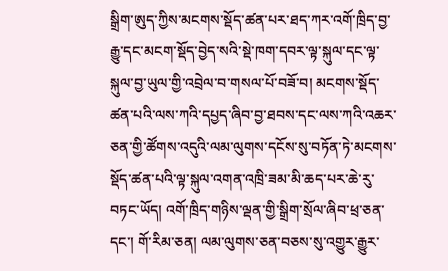སྒྲིག་ཨུད་ཀྱིས་མངགས་སྡོད་ཚན་པར་ཐད་ཀར་འགོ་ཁྲིད་བྱ་རྒྱུ་དང་མངག་སྡོད་བྱེད་སའི་སྡེ་ཁག་དབར་ལྟ་སྐུལ་དང་ལྟ་སྐུལ་བྱ་ཡུལ་གྱི་འབྲེལ་བ་གསལ་པོ་བཟོ་བ། མངགས་སྡོད་ཚན་པའི་ལས་ཀའི་དཔྱད་ཞིབ་བྱ་ཐབས་དང་ལས་ཀའི་འཆར་ཅན་གྱི་ཚོགས་འདུའི་ལམ་ལུགས་དངོས་སུ་བཏོན་ཏེ་མངགས་སྡོད་ཚན་པའི་ལྟ་སྐུལ་འགན་འཁྲི་ཟམ་མི་ཆད་པར་ཆེ་རུ་བཏང་ཡོད། འགོ་ཁྲིད་གཉིས་ལྡན་གྱི་སྒྲིག་སྲོལ་ཞིབ་ཕྲ་ཅན་དང་། གོ་རིམ་ཅན། ལམ་ལུགས་ཅན་བཅས་སུ་འགྱུར་རྒྱུར་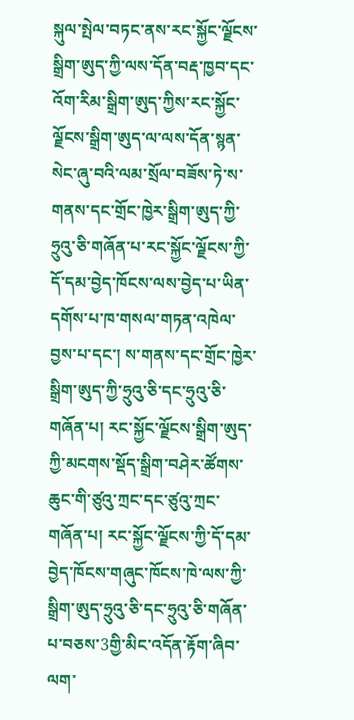སྐུལ་སྤེལ་བཏང་ནས་རང་སྐྱོང་ལྗོངས་སྒྲིག་ཨུད་ཀྱི་ལས་དོན་བརྡ་ཁྱབ་དང་འོག་རིམ་སྒྲིག་ཨུད་ཀྱིས་རང་སྐྱོང་ལྗོངས་སྒྲིག་ཨུད་ལ་ལས་དོན་སྙན་སེང་ཞུ་བའི་ལམ་སྲོལ་བཟོས་ཏེ་ས་གནས་དང་གྲོང་ཁྱེར་སྒྲིག་ཨུད་ཀྱི་ཧྲུའུ་ཅི་གཞོན་པ་རང་སྐྱོང་ལྗོངས་ཀྱི་དོ་དམ་བྱེད་ཁོངས་ལས་བྱེད་པ་ཡིན་དགོས་པ་ཁ་གསལ་གཏན་འཁེལ་བྱས་པ་དང་། ས་གནས་དང་གྲོང་ཁྱེར་སྒྲིག་ཨུད་ཀྱི་ཧྲུའུ་ཅི་དང་ཧྲུའུ་ཅི་གཞོན་པ། རང་སྐྱོང་ལྗོངས་སྒྲིག་ཨུད་ཀྱི་མངགས་སྡོད་སྒྲིག་བཤེར་ཚོགས་ཆུང་གི་ཙུའུ་ཀྲང་དང་ཙུའུ་ཀྲང་གཞོན་པ། རང་སྐྱོང་ལྗོངས་ཀྱི་དོ་དམ་བྱེད་ཁོངས་གཞུང་ཁོངས་ཁེ་ལས་ཀྱི་སྒྲིག་ཨུད་ཧྲུའུ་ཅི་དང་ཧྲུའུ་ཅི་གཞོན་པ་བཅས་3གྱི་མིང་འདོན་རྟོག་ཞིབ་ལག་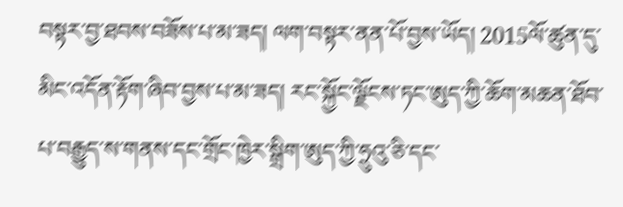བསྟར་བྱ་ཐབས་བཟོས་པ་མ་ཟད། ལག་བསྟར་ནན་པོ་བྱས་ཡོད། 2015ལོ་ཚུན་དུ་མིང་འདོན་རྟོག་ཞིབ་བྱས་པ་མ་ཟད། རང་སྐྱོང་ལྗོངས་ཏང་ཨུད་ཀྱི་ཆོག་མཆན་ཐོབ་པ་བརྒྱུད་ས་གནས་དང་གྲོང་ཁྱེར་སྒྲིག་ཨུད་ཀྱི་ཧྲུའུ་ཅི་དང་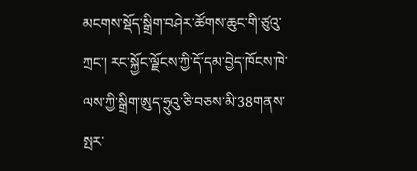མངགས་སྡོད་སྒྲིག་བཤེར་ཚོགས་ཆུང་གི་ཙུའུ་ཀྲང་། རང་སྐྱོང་ལྗོངས་ཀྱི་དོ་དམ་བྱེད་ཁོངས་ཁེ་ལས་ཀྱི་སྒྲིག་ཨུད་ཧྲུའུ་ཅི་བཅས་མི་38གནས་སྤར་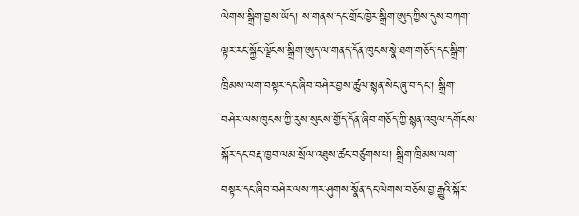ལེགས་སྒྲིག་བྱས་ཡོད། ས་གནས་དང་གྲོང་ཁྱེར་སྒྲིག་ཨུད་ཀྱིས་དུས་བཀག་ལྟར་རང་སྐྱོང་ལྗོངས་སྒྲིག་ཨུད་ལ་གནད་དོན་ཁུངས་སྣེ་ཐག་གཅོད་དང་སྒྲིག་ཁྲིམས་ལག་བསྟར་དང་ཞིབ་བཤེར་བྱས་ཚུལ་སྙན་སེང་ཞུ་བ་དང་། སྒྲིག་བཤེར་ལས་ཁུངས་ཀྱི་རུས་སུངས་གྱོད་དོན་ཞིབ་གཅོད་ཀྱི་སྙན་འབུལ་དགོངས་སྐོར་དང་བརྡ་ཁྱབ་ལམ་སྲོལ་འཐུས་ཚང་བཙུགས་པ། སྒྲིག་ཁྲིམས་ལག་བསྟར་དང་ཞིབ་བཤེར་ལས་ཀར་ཤུགས་སྣོན་དང་ལེགས་བཅོས་བྱ་རྒྱུའི་སྐོར་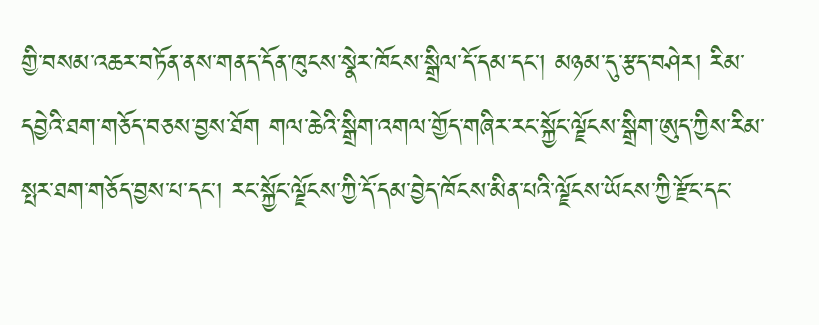གྱི་བསམ་འཆར་བཏོན་ནས་གནད་དོན་ཁུངས་སྣེར་ཁོངས་སྒྲིལ་དོ་དམ་དང་། མཉམ་དུ་རྩད་བཤེར། རིམ་དབྱེའི་ཐག་གཅོད་བཅས་བྱས་ཐོག གལ་ཆེའི་སྒྲིག་འགལ་གྱོད་གཞིར་རང་སྐྱོང་ལྗོངས་སྒྲིག་ཨུད་ཀྱིས་རིམ་སྤར་ཐག་གཅོད་བྱས་པ་དང་། རང་སྐྱོང་ལྗོངས་ཀྱི་དོ་དམ་བྱེད་ཁོངས་མིན་པའི་ལྗོངས་ཡོངས་ཀྱི་རྫོང་དང་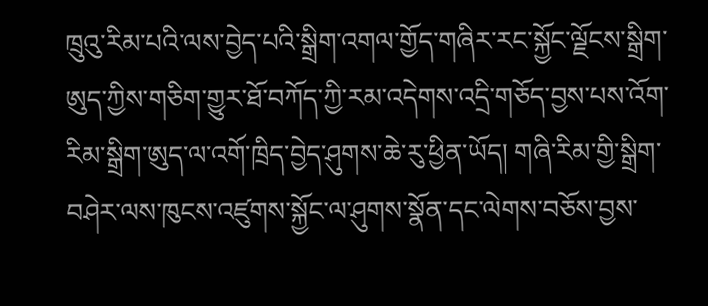ཁྲུའུ་རིམ་པའི་ལས་བྱེད་པའི་སྒྲིག་འགལ་གྱོད་གཞིར་རང་སྐྱོང་ལྗོངས་སྒྲིག་ཨུད་ཀྱིས་གཅིག་གྱུར་ཐོ་བཀོད་ཀྱི་རམ་འདེགས་འདྲི་གཅོད་བྱས་པས་འོག་རིམ་སྒྲིག་ཨུད་ལ་འགོ་ཁྲིད་བྱེད་ཤུགས་ཆེ་རུ་ཕྱིན་ཡོད། གཞི་རིམ་གྱི་སྒྲིག་བཤེར་ལས་ཁུངས་འཛུགས་སྐྱོང་ལ་ཤུགས་སྣོན་དང་ལེགས་བཅོས་བྱས་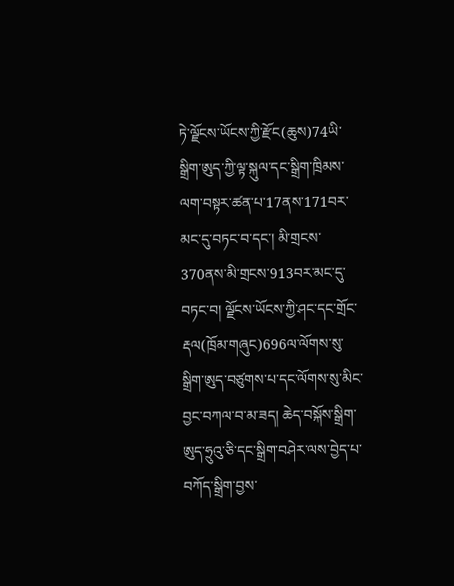ཏེ་ལྗོངས་ཡོངས་ཀྱི་རྫོང(ཆུས)74ཡི་སྒྲིག་ཨུད་ཀྱི་ལྟ་སྐུལ་དང་སྒྲིག་ཁྲིམས་ལག་བསྟར་ཚན་པ་17ནས་171བར་མང་དུ་བཏང་བ་དང་། མི་གྲངས་370ནས་མི་གྲངས་913བར་མང་དུ་བཏང་བ། ལྗོངས་ཡོངས་ཀྱི་ཤང་དང་གྲོང་རྡལ(ཁྲོམ་གཞུང)696ལ་ལོགས་སུ་སྒྲིག་ཨུད་བཙུགས་པ་དང་ལོགས་སུ་མིང་བྱང་བཀལ་བ་མ་ཟད། ཆེད་བསྐོས་སྒྲིག་ཨུད་ཧྲུའུ་ཅི་དང་སྒྲིག་བཤེར་ལས་བྱེད་པ་བཀོད་སྒྲིག་བྱས་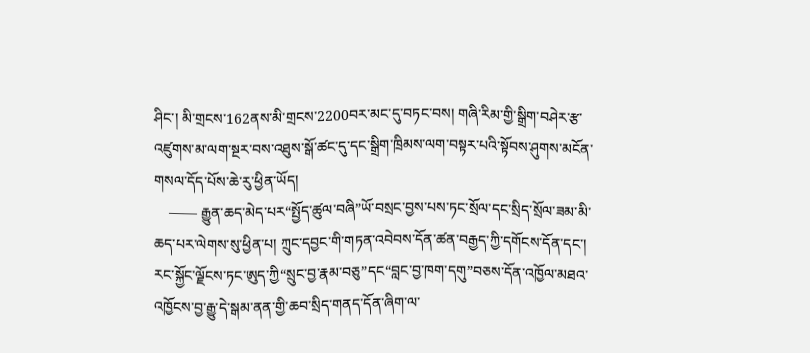ཤིང་། མི་གྲངས་162ནས་མི་གྲངས་2200བར་མང་དུ་བཏང་བས། གཞི་རིམ་གྱི་སྒྲིག་བཤེར་རྩ་འཛུགས་མ་ལག་སྔར་བས་འཐུས་སྒོ་ཚང་དུ་དང་སྒྲིག་ཁྲིམས་ལག་བསྟར་པའི་སྟོབས་ཤུགས་མངོན་གསལ་དོད་པོས་ཆེ་རུ་ཕྱིན་ཡོད།
    —— རྒྱུན་ཆད་མེད་པར“སྤྱོད་ཚུལ་བཞི”ཡོ་བསྲང་བྱས་པས་ཏང་སྲོལ་དང་སྲིད་སྲོལ་ཟམ་མི་ཆད་པར་ལེགས་སུ་ཕྱིན་པ། ཀྲུང་དབྱང་གི་གཏན་འབེབས་དོན་ཚན་བརྒྱད་ཀྱི་དགོངས་དོན་དང་། རང་སྐྱོང་ལྗོངས་ཏང་ཨུད་ཀྱི“སྲུང་བྱ་རྣམ་བཅུ”དང“བླང་བྱ་ཁག་དགུ”བཅས་དོན་འཁྱོལ་མཐའ་འཁྱོངས་བྱ་རྒྱུ་དེ་སྒམ་ནན་གྱི་ཆབ་སྲིད་གནད་དོན་ཞིག་ལ་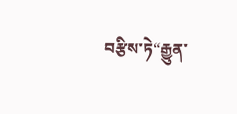བརྩིས་ཏེ“རྒྱུན་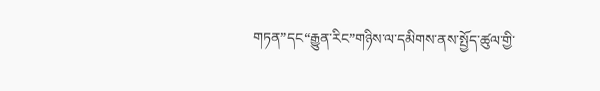གཏན”དང“རྒྱུན་རིང”གཉིས་ལ་དམིགས་ནས་སྤྱོད་ཚུལ་གྱི་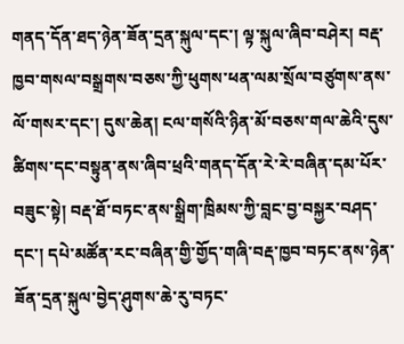གནད་དོན་ཐད་ཉེན་ཟོན་དྲན་སྐུལ་དང་། ལྟ་སྐུལ་ཞིབ་བཤེར། བརྡ་ཁྱབ་གསལ་བསྒྲགས་བཅས་ཀྱི་ཕུགས་ཕན་ལམ་སྲོལ་བཙུགས་ནས་ལོ་གསར་དང་། དུས་ཆེན། ངལ་གསོའི་ཉིན་མོ་བཅས་གལ་ཆེའི་དུས་ཚིགས་དང་བསྟུན་ནས་ཞིབ་ཕྲའི་གནད་དོན་རེ་རེ་བཞིན་དམ་པོར་བཟུང་སྟེ། བརྡ་ཐོ་བཏང་ནས་སྒྲིག་ཁྲིམས་ཀྱི་བླང་བྱ་བསྐྱར་བཤད་དང་། དཔེ་མཚོན་རང་བཞིན་གྱི་གྱོད་གཞི་བརྡ་ཁྱབ་བཏང་ནས་ཉེན་ཟོན་དྲན་སྐུལ་བྱེད་ཤུགས་ཆེ་རུ་བཏང་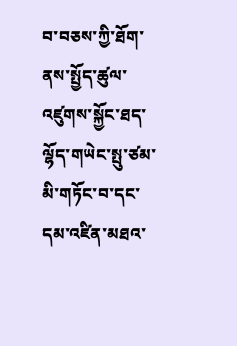བ་བཅས་ཀྱི་ཐོག་ནས་སྤྱོད་ཚུལ་འཛུགས་སྐྱོང་ཐད་ལྷོད་གཡེང་སྤུ་ཙམ་མི་གཏོང་བ་དང་དམ་འཛིན་མཐའ་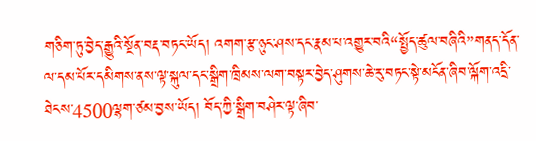གཅིག་ཏུ་བྱེད་རྒྱུའི་སྔོན་བརྡ་བཏང་ཡོད། འགག་རྩ་ཉུང་ཤས་དང་རྣམ་པ་འགྱུར་བའི“སྤྱོད་ཚུལ་བཞིའི”གནད་དོན་ལ་དམ་པོར་དམིགས་ནས་ལྟ་སྐུལ་དང་སྒྲིག་ཁྲིམས་ལག་བསྟར་བྱེད་ཤུགས་ཆེ་རུ་བཏང་སྟེ་མངོན་ཞིབ་ལྐོག་འདྲི་ཐེངས་4500ལྷག་ཙམ་བྱས་ཡོད། བོད་ཀྱི་སྒྲིག་བཤེར་ལྟ་ཞིབ་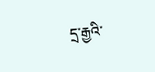དྲ་རྒྱའི་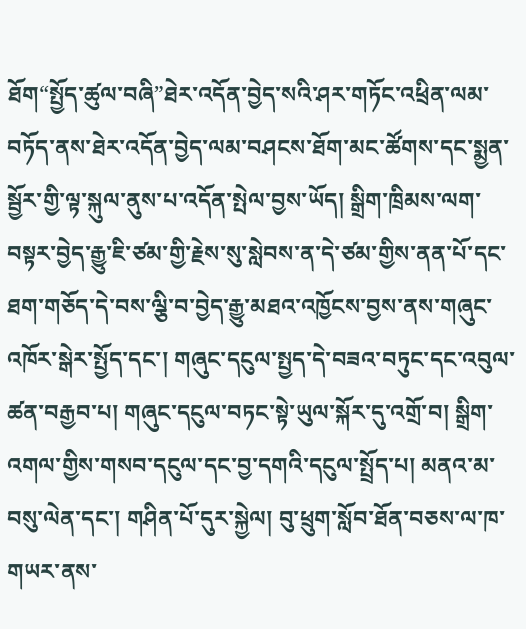ཐོག“སྤྱོད་ཚུལ་བཞི”ཐེར་འདོན་བྱེད་སའི་ཤར་གཏོང་འཕྲིན་ལམ་བཏོད་ནས་ཐེར་འདོན་བྱེད་ལམ་བཤངས་ཐོག་མང་ཚོགས་དང་སྨྱན་སྦྱོར་གྱི་ལྟ་སྐུལ་ནུས་པ་འདོན་སྤེལ་བྱས་ཡོད། སྒྲིག་ཁྲིམས་ལག་བསྟར་བྱེད་རྒྱུ་ཇི་ཙམ་གྱི་རྗེས་སུ་སླེབས་ན་དེ་ཙམ་གྱིས་ནན་པོ་དང་ཐག་གཅོད་དེ་བས་ལྕི་བ་བྱེད་རྒྱུ་མཐའ་འཁྱོངས་བྱས་ནས་གཞུང་འཁོར་སྒེར་སྤྱོད་དང་། གཞུང་དངུལ་སྤྱད་དེ་བཟའ་བཏུང་དང་འབུལ་ཚན་བརྒྱབ་པ། གཞུང་དངུལ་བཏང་སྟེ་ཡུལ་སྐོར་དུ་འགྲོ་བ། སྒྲིག་འགལ་གྱིས་གསབ་དངུལ་དང་བྱ་དགའི་དངུལ་སྤྲོད་པ། མནའ་མ་བསུ་ལེན་དང་། གཤིན་པོ་དུར་སྐྱེལ། བུ་ཕྲུག་སློབ་ཐོན་བཅས་ལ་ཁ་གཡར་ནས་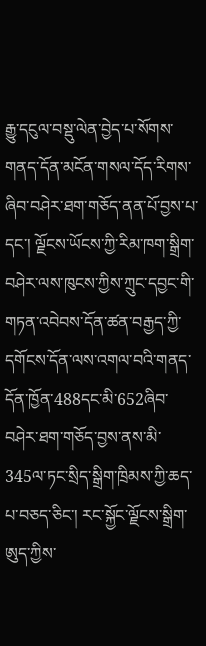རྒྱུ་དངུལ་བསྡུ་ལེན་བྱེད་པ་སོགས་གནད་དོན་མངོན་གསལ་དོད་རིགས་ཞིབ་བཤེར་ཐག་གཅོད་ནན་པོ་བྱས་པ་དང་། ལྗོངས་ཡོངས་ཀྱི་རིམ་ཁག་སྒྲིག་བཤེར་ལས་ཁུངས་ཀྱིས་ཀྲུང་དབྱང་གི་གཏན་འབེབས་དོན་ཚན་བརྒྱད་ཀྱི་དགོངས་དོན་ལས་འགལ་བའི་གནད་དོན་ཁྱོན་488དང་མི་652ཞིབ་བཤེར་ཐག་གཅོད་བྱས་ནས་མི་345ལ་ཏང་སྲིད་སྒྲིག་ཁྲིམས་ཀྱི་ཆད་པ་བཅད་ཅིང་། རང་སྐྱོང་ལྗོངས་སྒྲིག་ཨུད་ཀྱིས་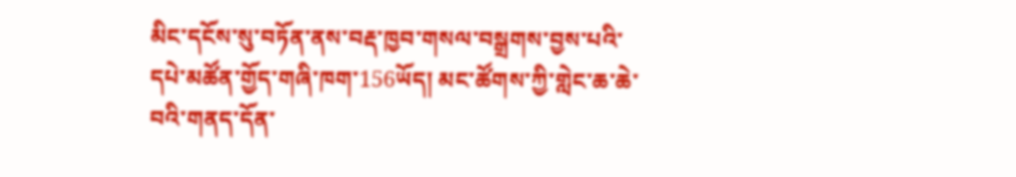མིང་དངོས་སུ་བཏོན་ནས་བརྡ་ཁྱབ་གསལ་བསྒྲགས་བྱས་པའི་དཔེ་མཚོན་གྱོད་གཞི་ཁག་156ཡོད། མང་ཚོགས་ཀྱི་གླེང་ཆ་ཆེ་བའི་གནད་དོན་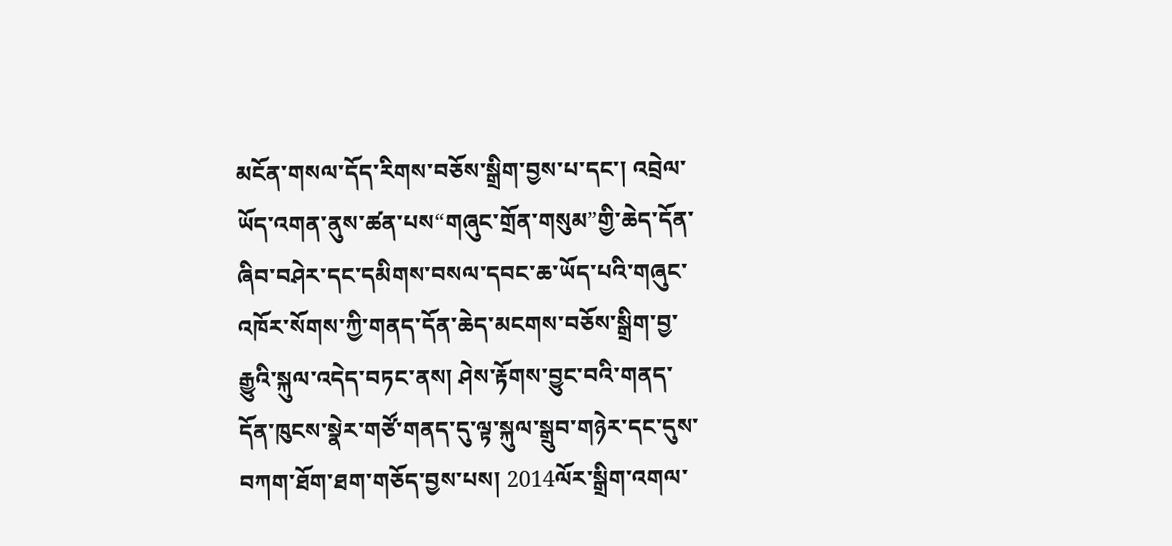མངོན་གསལ་དོད་རིགས་བཅོས་སྒྲིག་བྱས་པ་དང་། འབྲེལ་ཡོད་འགན་ནུས་ཚན་པས“གཞུང་གྲོན་གསུམ”གྱི་ཆེད་དོན་ཞིབ་བཤེར་དང་དམིགས་བསལ་དབང་ཆ་ཡོད་པའི་གཞུང་འཁོར་སོགས་ཀྱི་གནད་དོན་ཆེད་མངགས་བཅོས་སྒྲིག་བྱ་རྒྱུའི་སྐུལ་འདེད་བཏང་ནས། ཤེས་རྟོགས་བྱུང་བའི་གནད་དོན་ཁུངས་སྣེར་གཙོ་གནད་དུ་ལྟ་སྐུལ་སྒྲུབ་གཉེར་དང་དུས་བཀག་ཐོག་ཐག་གཅོད་བྱས་པས། 2014ལོར་སྒྲིག་འགལ་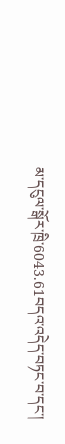མ་དངུལ་སྒོར་ཁྲི་6043.61བདའ་འདེད་བཏང་བ་དང་།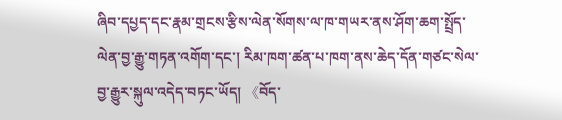ཞིབ་དཔྱད་དང་རྣམ་གྲངས་རྩིས་ལེན་སོགས་ལ་ཁ་གཡར་ནས་ཤོག་ཆག་སྤྲོད་ལེན་བྱ་རྒྱུ་གཏན་འགོག་དང་། རིམ་ཁག་ཚན་པ་ཁག་ནས་ཆེད་དོན་གཙང་སེལ་བྱ་རྒྱུར་སྐུལ་འདེད་བཏང་ཡོད། 《བོད་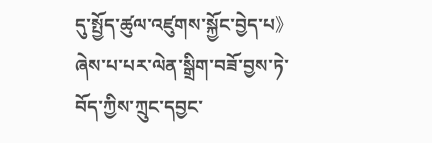དུ་སྤྱོད་ཚུལ་འཛུགས་སྐྱོང་བྱེད་པ》ཞེས་པ་པར་ལེན་སྒྲིག་བཟོ་བྱས་ཏེ་བོད་ཀྱིས་ཀྲུང་དབྱང་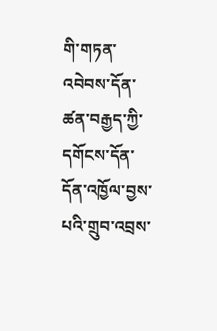གི་གཏན་འབེབས་དོན་ཚན་བརྒྱད་ཀྱི་དགོངས་དོན་དོན་འཁྱོལ་བྱས་པའི་གྲུབ་འབྲས་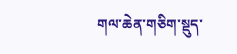གལ་ཆེན་གཅིག་སྡུད་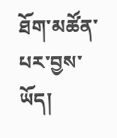ཐོག་མཚོན་པར་བྱས་ཡོད།